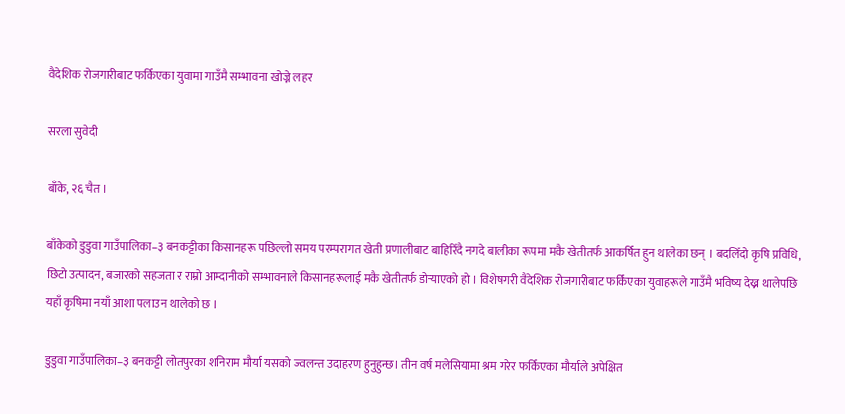वैदेशिक रोजगारीबाट फर्किएका युवामा गाउँमै सम्भावना खोज्ने लहर

सरला सुवेदी

बाँके, २६ चैत ।

बाँकेको डुडुवा गाउँपालिका–३ बनकट्टीका किसानहरू पछिल्लो समय परम्परागत खेती प्रणालीबाट बाहिरिँदै नगदे बालीका रूपमा मकै खेतीतर्फ आकर्षित हुन थालेका छन् । बदलिँदो कृषि प्रविधि, छिटो उत्पादन, बजारको सहजता र राम्रो आम्दानीको सम्भावनाले किसानहरूलाई मकै खेतीतर्फ डोर्‍याएको हो । विशेषगरी वैदेशिक रोजगारीबाट फर्किएका युवाहरूले गाउँमै भविष्य देख्न थालेपछि यहाँ कृषिमा नयाँ आशा पलाउन थालेको छ ।

डुडुवा गाउँपालिका–३ बनकट्टी लोतपुरका शनिराम मौर्या यसको ज्वलन्त उदाहरण हुनुहुन्छ। तीन वर्ष मलेसियामा श्रम गरेर फर्किएका मौर्याले अपेक्षित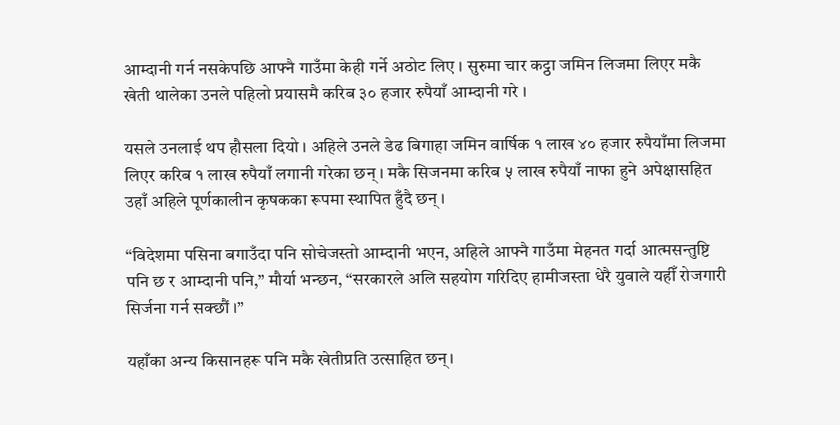आम्दानी गर्न नसकेपछि आफ्नै गाउँमा केही गर्ने अठोट लिए । सुरुमा चार कट्ठा जमिन लिजमा लिएर मकै खेती थालेका उनले पहिलो प्रयासमै करिब ३० हजार रुपैयाँ आम्दानी गरे ।

यसले उनलाई थप हौसला दियो । अहिले उनले डेढ बिगाहा जमिन वार्षिक १ लाख ४० हजार रुपैयाँमा लिजमा लिएर करिब १ लाख रुपैयाँ लगानी गरेका छन् । मकै सिजनमा करिब ५ लाख रुपैयाँ नाफा हुने अपेक्षासहित उहाँ अहिले पूर्णकालीन कृषकका रूपमा स्थापित हुँदै छन् ।

“विदेशमा पसिना बगाउँदा पनि सोचेजस्तो आम्दानी भएन, अहिले आफ्नै गाउँमा मेहनत गर्दा आत्मसन्तुष्टि पनि छ र आम्दानी पनि,” मौर्या भन्छन, “सरकारले अलि सहयोग गरिदिए हामीजस्ता धेरै युवाले यहीँ रोजगारी सिर्जना गर्न सक्छौं ।”

यहाँका अन्य किसानहरू पनि मकै खेतीप्रति उत्साहित छन्।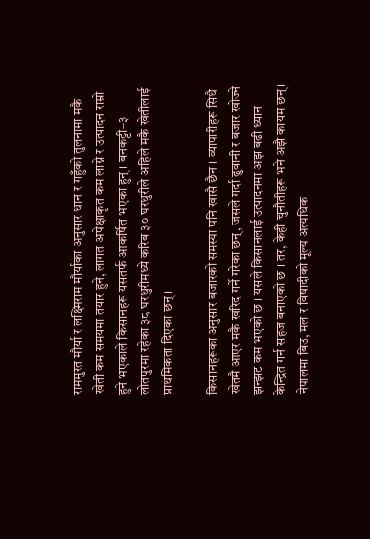राममुरत मौर्या र लक्ष्मिराम मौर्याका अनुसार धान र गहुँको तुलनामा मकै खेती कम समयमा तयार हुने, लागत अपेक्षाकृत कम लाग्ने र उत्पादन राम्रो हुने भएकाले किसानहरू यसतर्फ आकर्षित भएका हुन् । बनकट्टी–३ लोतपुरमा रहेका ३८ घरधुरीमध्ये करिब ३० घरधुरीले अहिले मकै खेतीलाई प्राथमिकता दिएका छन् ।

किसानहरूका अनुसार बजारको समस्या पनि खासै छैन । व्यापारीहरू सिधै खेतमै आएर मकै खरिद गर्ने गरेका छन्, जसले गर्दा ढुवानी र बजार खोज्ने झन्झट कम भएको छ । यसले किसानलाई उत्पादनमा अझ बढी ध्यान केन्द्रित गर्न सहज बनाएको छ । तर, केही चुनौतीहरू भने अझै कायम छन्। नेपालमा बिउ, मल र विषादीको मूल्य अत्यधिक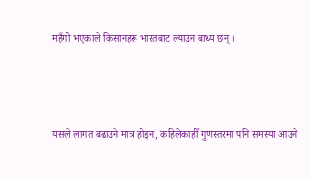महँगो भएकाले किसानहरू भारतबाट ल्याउन बाध्य छन् ।



यसले लागत बढाउने मात्र होइन, कहिलेकाहीँ गुणस्तरमा पनि समस्या आउने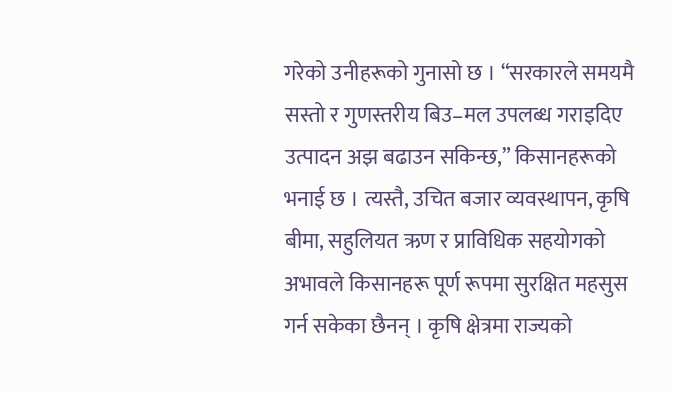गरेको उनीहरूको गुनासो छ । “सरकारले समयमै सस्तो र गुणस्तरीय बिउ–मल उपलब्ध गराइदिए उत्पादन अझ बढाउन सकिन्छ,” किसानहरूको भनाई छ । त्यस्तै, उचित बजार व्यवस्थापन, कृषि बीमा, सहुलियत ऋण र प्राविधिक सहयोगको अभावले किसानहरू पूर्ण रूपमा सुरक्षित महसुस गर्न सकेका छैनन् । कृषि क्षेत्रमा राज्यको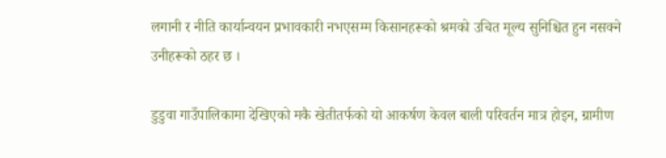लगानी र नीति कार्यान्वयन प्रभावकारी नभएसम्म किसानहरूको श्रमको उचित मूल्य सुनिश्चित हुन नसक्ने उनीहरूको ठहर छ ।

डुडुवा गाउँपालिकामा देखिएको मकै खेतीतर्फको यो आकर्षण केवल बाली परिवर्तन मात्र होइन, ग्रामीण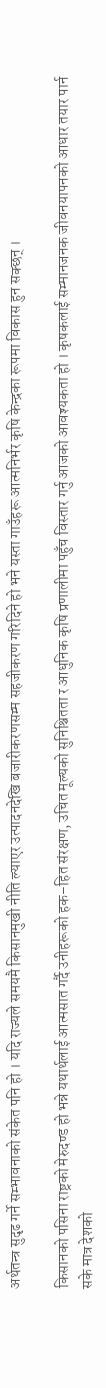अर्थतन्त्र सुदृढ गर्ने सम्भावनाको संकेत पनि हो । यदि राज्यले समयमै किसानमुखी नीति ल्याएर उत्पादनदेखि बजारीकरणसम्म सहजीकरण गरिदिने हो भने यस्ता गाउँहरू आत्मनिर्भर कृषि केन्द्रका रूपमा विकास हुन सक्छन् ।

किसानको पसिना राष्ट्रको मेरुदण्ड हो भन्ने यथार्थलाई आत्मसात गर्दै उनीहरूको हक–हित संरक्षण, उचित मूल्यको सुनिश्चितता र आधुनिक कृषि प्रणालीमा पहुँच विस्तार गर्नु आजको आवश्यकता हो । कृषकलाई सम्मानजनक जीवनयापनको आधार तयार पार्न सके मात्र देशको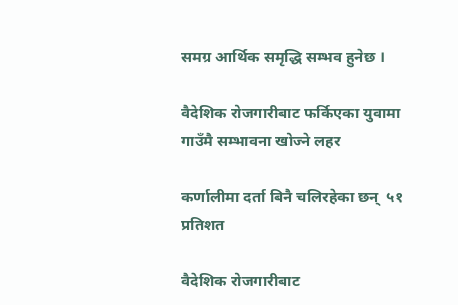समग्र आर्थिक समृद्धि सम्भव हुनेछ ।

वैदेशिक रोजगारीबाट फर्किएका युवामा गाउँमै सम्भावना खोज्ने लहर

कर्णालीमा दर्ता बिनै चलिरहेका छन्  ५१ प्रतिशत

वैदेशिक रोजगारीबाट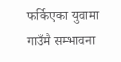फर्किएका युवामा गाउँमै सम्भावना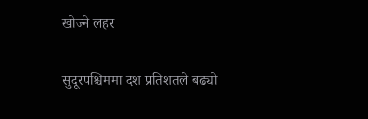खोज्ने लहर

सुदूरपश्चिममा दश प्रतिशतले बढ्यो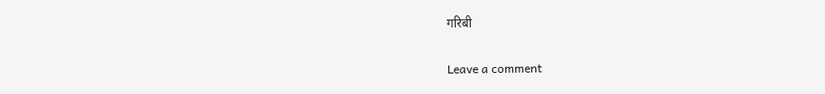गरिबी

Leave a comment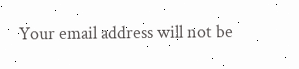Your email address will not be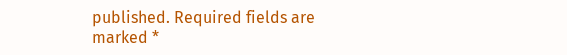published. Required fields are marked *